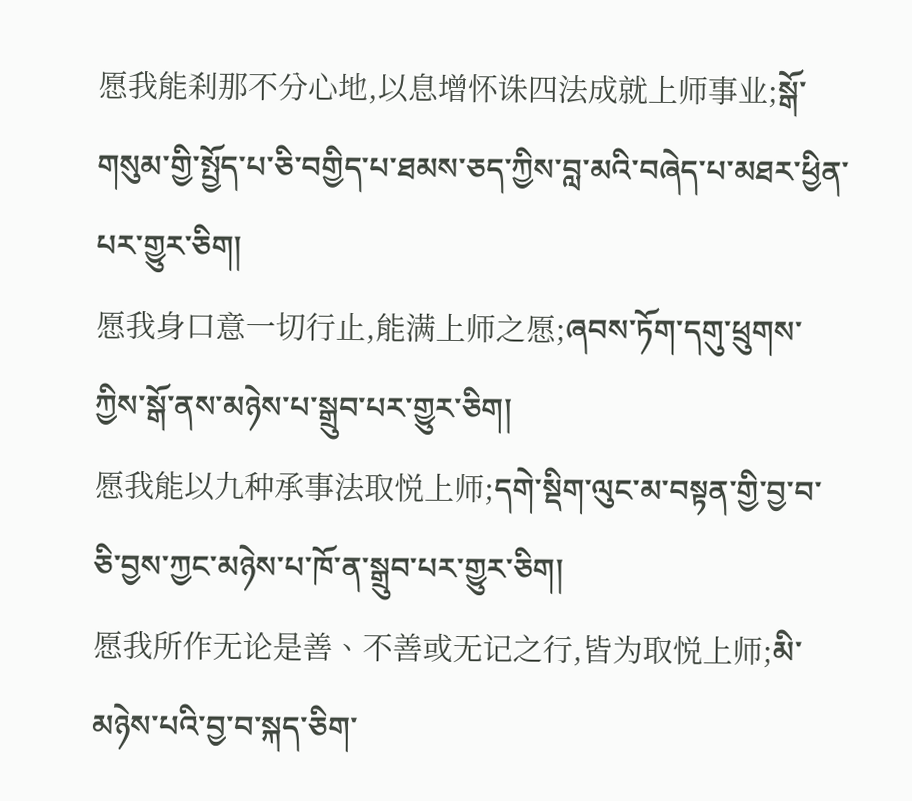愿我能刹那不分心地,以息增怀诛四法成就上师事业;སྒོ་གསུམ་གྱི་སྤྱོད་པ་ཅི་བགྱིད་པ་ཐམས་ཅད་ཀྱིས་བླ་མའི་བཞེད་པ་མཐར་ཕྱིན་པར་གྱུར་ཅིག།
愿我身口意一切行止,能满上师之愿;ཞབས་ཏོག་དགུ་ཕྲུགས་ཀྱིས་སྒོ་ནས་མཉེས་པ་སྒྲུབ་པར་གྱུར་ཅིག།
愿我能以九种承事法取悦上师;དགེ་སྡིག་ལུང་མ་བསྟན་གྱི་བྱ་བ་ཅི་བྱས་ཀྱང་མཉེས་པ་ཁོ་ན་སྒྲུབ་པར་གྱུར་ཅིག།
愿我所作无论是善、不善或无记之行,皆为取悦上师;མི་མཉེས་པའི་བྱ་བ་སྐད་ཅིག་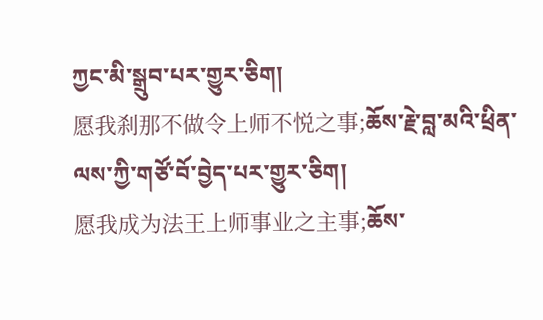ཀྱང་མི་སྒྲུབ་པར་གྱུར་ཅིག།
愿我刹那不做令上师不悦之事;ཆོས་རྗེ་བླ་མའི་ཕྲིན་ལས་ཀྱི་གཙོ་བོ་བྱེད་པར་གྱུར་ཅིག།
愿我成为法王上师事业之主事;ཆོས་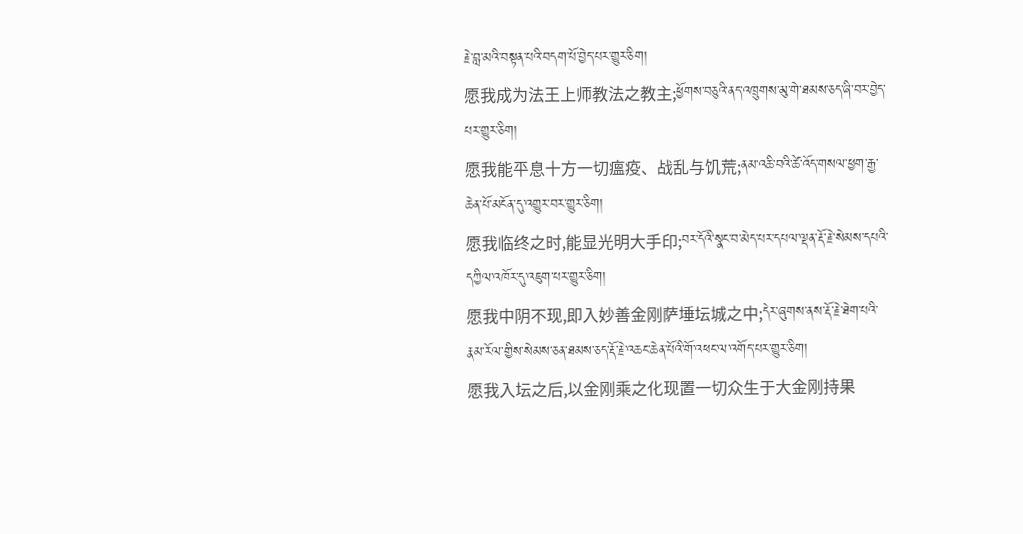རྗེ་བླ་མའི་བསྟན་པའི་བདག་པོ་བྱེད་པར་གྱུར་ཅིག།
愿我成为法王上师教法之教主;ཕྱོགས་བཅུའི་ནད་འཁྲུགས་མུ་གེ་ཐམས་ཅད་ཞི་བར་བྱེད་པར་གྱུར་ཅིག།
愿我能平息十方一切瘟疫、战乱与饥荒;ནམ་འཆི་བའི་ཚེ་འོད་གསལ་ཕྱག་རྒྱ་ཆེན་པོ་མངོན་དུ་འགྱུར་བར་གྱུར་ཅིག།
愿我临终之时,能显光明大手印;བར་དོའི་སྣང་བ་མེད་པར་དཔལ་ལྡན་རྡོ་རྗེ་སེམས་དཔའི་དཀྱིལ་འཁོར་དུ་འཇུག་པར་གྱུར་ཅིག།
愿我中阴不现,即入妙善金刚萨埵坛城之中;དེར་ཞུགས་ནས་རྡོ་རྗེ་ཐེག་པའི་རྣམ་རོལ་གྱིས་སེམས་ཅན་ཐམས་ཅད་རྡོ་རྗེ་འཆང་ཆེན་པོའི་གོ་འཕང་ལ་འགོད་པར་གྱུར་ཅིག།
愿我入坛之后,以金刚乘之化现置一切众生于大金刚持果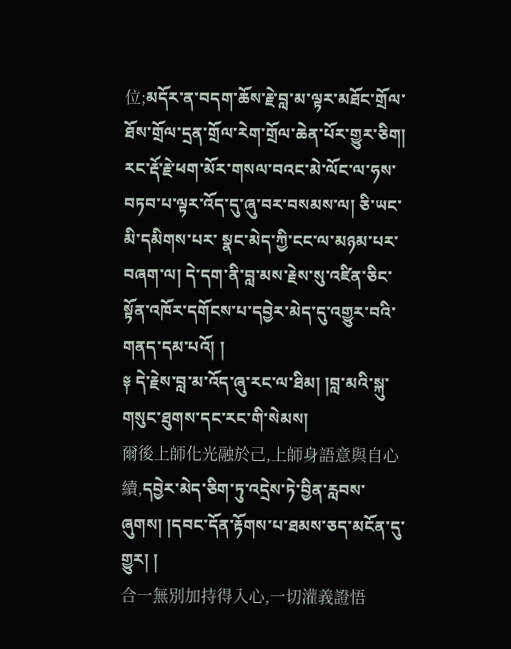位;མདོར་ན་བདག་ཆོས་རྗེ་བླ་མ་ལྟར་མཐོང་གྲོལ་ཐོས་གྲོལ་དྲན་གྲོལ་རེག་གྲོལ་ཆེན་པོར་གྱུར་ཅིག།
རང་རྡོ་རྗེ་ཕག་མོར་གསལ་བའང་མེ་ལོང་ལ་ཧས་བཏབ་པ་ལྟར་འོད་དུ་ཞུ་བར་བསམས་ལ། ཅི་ཡང་མི་དམིགས་པར་ སྣང་མེད་ཀྱི་ངང་ལ་མཉམ་པར་བཞག་ལ། དེ་དག་ནི་བླ་མས་རྗེས་སུ་འཛིན་ཅིང་སྟོན་འཁོར་དགོངས་པ་དབྱེར་མེད་དུ་འགྱུར་བའི་གནད་དམ་པའོ། །
༈ དེ་རྗེས་བླ་མ་འོད་ཞུ་རང་ལ་ཐིམ། །བླ་མའི་སྐུ་གསུང་ཐུགས་དང་རང་གི་སེམས།
爾後上師化光融於⼰,上師⾝語意與⾃⼼續,དབྱེར་མེད་ཅིག་ཏུ་འདྲེས་ཏེ་བྱིན་རླབས་ཞུགས། །དབང་དོན་རྟོགས་པ་ཐམས་ཅད་མངོན་དུ་གྱུར། །
合⼀無別加持得⼊⼼,⼀切灌義證悟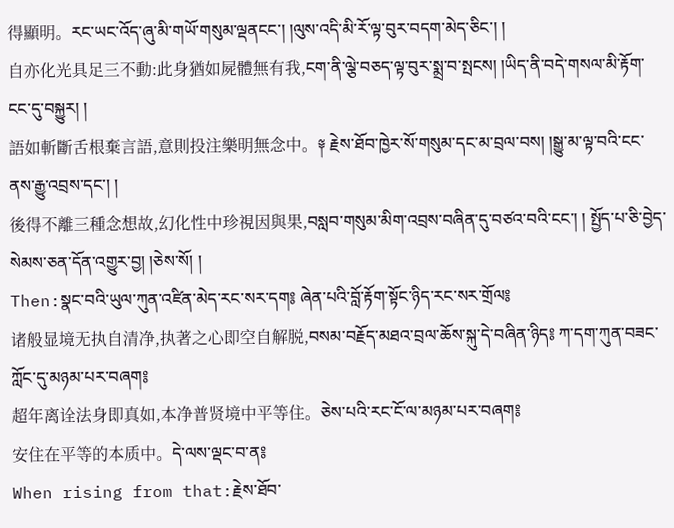得顯明。རང་ཡང་འོད་ཞུ་མི་གཡོ་གསུམ་ལྡནངང་། །ལུས་འདི་མི་རོ་ལྟ་བུར་བདག་མེད་ཅིང་། །
⾃亦化光具⾜三不動:此⾝猶如屍體無有我,ངག་ནི་ལྕེ་བཅད་ལྟ་བུར་སྨྲ་བ་སྤངས། །ཡིད་ནི་བདེ་གསལ་མི་རྟོག་ངང་དུ་བསྐྱུར། །
語如斬斷⾆根棄⾔語,意則投注樂明無念中。༈ རྗེས་ཐོབ་ཁྱེར་སོ་གསུམ་དང་མ་བྲལ་བས། །སྒྱུ་མ་ལྟ་བའི་ངང་ནས་རྒྱུ་འབྲས་དང་། །
後得不離三種念想故,幻化性中珍視因與果,བསླབ་གསུམ་མིག་འབྲས་བཞིན་དུ་བཙའ་བའི་ངང་། ། སྤྱོད་པ་ཅི་བྱེད་སེམས་ཅན་དོན་འགྱུར་བྱ། །ཅེས་སོ། །
Then:སྣང་བའི་ཡུལ་ཀུན་འཛིན་མེད་རང་སར་དག༔ ཞེན་པའི་བློ་རྟོག་སྟོང་ཉིད་རང་སར་གྲོལ༔
诸般显境无执自清净,执著之心即空自解脱,བསམ་བརྗོད་མཐའ་བྲལ་ཆོས་སྐུ་དེ་བཞིན་ཉིད༔ ཀ་དག་ཀུན་བཟང་ཀློང་དུ་མཉམ་པར་བཞག༔
超年离诠法身即真如,本净普贤境中平等住。ཅེས་པའི་རང་ངོ་ལ་མཉམ་པར་བཞག༔
安住在平等的本质中。དེ་ལས་ལྡང་བ་ན༔
When rising from that:རྗེས་ཐོབ་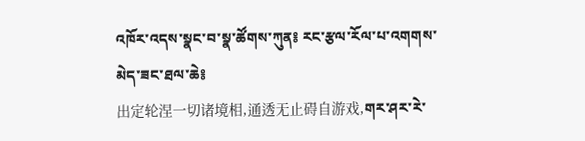འཁོར་འདས་སྣང་བ་སྣ་ཚོགས་ཀུན༔ རང་རྩལ་རོལ་པ་འགགས་མེད་ཟང་ཐལ་ཆེ༔
出定轮涅一切诸境相,通透无止碍自游戏,གར་ཤར་རེ་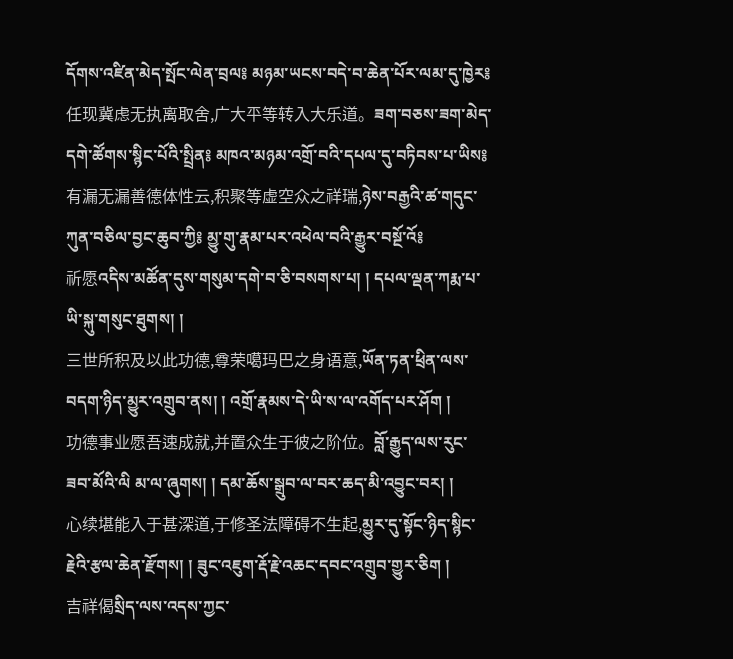དོགས་འཛིན་མེད་སྤོང་ལེན་བྲལ༔ མཉམ་ཡངས་བདེ་བ་ཆེན་པོར་ལམ་དུ་ཁྱེར༔
任现冀虑无执离取舍,广大平等转入大乐道。ཟག་བཅས་ཟག་མེད་དགེ་ཚོགས་སྙིང་པོའི་སྤྲིན༔ མཁའ་མཉམ་འགྲོ་བའི་དཔལ་དུ་བཏིབས་པ་ཡིས༔
有漏无漏善德体性云,积聚等虚空众之祥瑞,ཉེས་བརྒྱའི་ཚ་གདུང་ཀུན་བཅིལ་བྱང་ཆུབ་ཀྱི༔ མྱུ་གུ་རྣམ་པར་འཕེལ་བའི་རྒྱུར་བསྔོ་འོ༔
祈愿འདིས་མཚོན་དུས་གསུམ་དགེ་བ་ཅི་བསགས་པ། ། དཔལ་ལྡན་ཀརྨ་པ་ཡི་སྐུ་གསུང་ཐུགས། །
三世所积及以此功德,尊荣噶玛巴之身语意,ཡོན་ཏན་ཕྲིན་ལས་བདག་ཉིད་མྱུར་འགྲུབ་ནས། ། འགྲོ་རྣམས་དེ་ཡི་ས་ལ་འགོད་པར་ཤོག །
功德事业愿吾速成就,并置众生于彼之阶位。བློ་རྒྱུད་ལས་རུང་ཟབ་མོའི་ལི མ་ལ་ཞུགས། ། དམ་ཆོས་སྒྲུབ་ལ་བར་ཆད་མི་འབྱུང་བར། །
心续堪能入于甚深道,于修圣法障碍不生起,མྱུར་དུ་སྟོང་ཉིད་སྙིང་རྗེའི་རྩལ་ཆེན་རྫོགས། ། ཟུང་འཇུག་རྡོ་རྗེ་འཆང་དབང་འགྲུབ་གྱུར་ཅིག །
吉祥偈སྲིད་ལས་འདས་ཀྱང་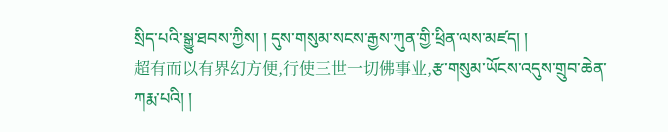སྲིད་པའི་སྒྱུ་ཐབས་ཀྱིས། ། དུས་གསུམ་སངས་རྒྱས་ཀུན་གྱི་ཕྲིན་ལས་མཛད། །
超有而以有界幻方便,行使三世一切佛事业,རྩ་གསུམ་ཡོངས་འདུས་གྲུབ་ཆེན་ཀརྨ་པའི། །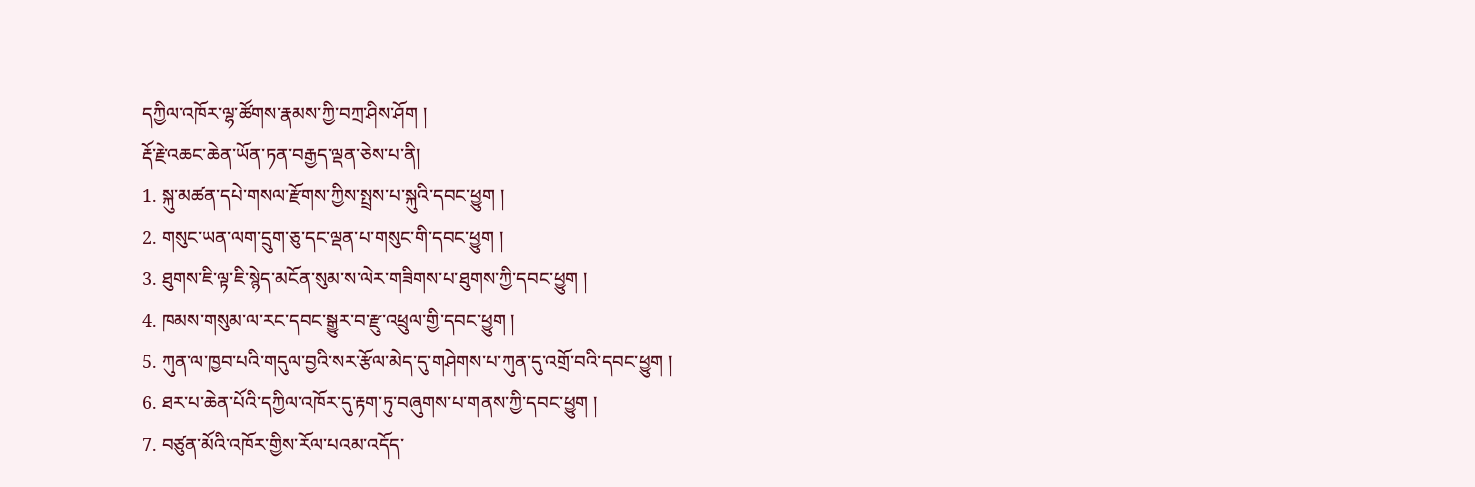དཀྱིལ་འཁོར་ལྷ་ཚོགས་རྣམས་ཀྱི་བཀྲ་ཤིས་ཤོག །
རྡོ་རྗེ་འཆང་ཆེན་ཡོན་ཏན་བརྒྱད་ལྡན་ཅེས་པ་ནི།
1. སྐུ་མཚན་དཔེ་གསལ་རྫོགས་ཀྱིས་སྤྲས་པ་སྐུའི་དབང་ཕྱུག །
2. གསུང་ཡན་ལག་དྲུག་ཅུ་དང་ལྡན་པ་གསུང་གི་དབང་ཕྱུག །
3. ཐུགས་ཇི་ལྟ་ཇི་སྙེད་མངོན་སུམ་ས་ལེར་གཟིགས་པ་ཐུགས་ཀྱི་དབང་ཕྱུག །
4. ཁམས་གསུམ་ལ་རང་དབང་སྒྱུར་བ་རྫུ་འཕྲུལ་གྱི་དབང་ཕྱུག །
5. ཀུན་ལ་ཁྱབ་པའི་གདུལ་བྱའི་སར་རྩོལ་མེད་དུ་གཤེགས་པ་ཀུན་དུ་འགྲོ་བའི་དབང་ཕྱུག །
6. ཐར་པ་ཆེན་པོའི་དཀྱིལ་འཁོར་དུ་རྟག་ཏུ་བཞུགས་པ་གནས་ཀྱི་དབང་ཕྱུག །
7. བཙུན་མོའི་འཁོར་གྱིས་རོལ་པའམ་འདོད་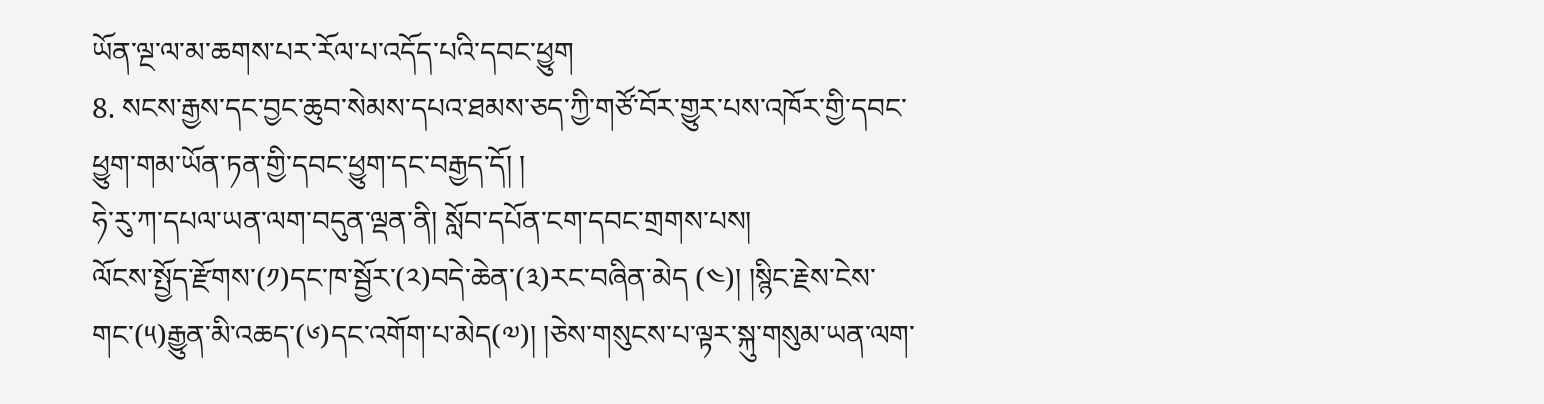ཡོན་ལྔ་ལ་མ་ཆགས་པར་རོལ་པ་འདོད་པའི་དབང་ཕྱུག
8. སངས་རྒྱས་དང་བྱང་ཆུབ་སེམས་དཔའ་ཐམས་ཅད་ཀྱི་གཙོ་བོར་གྱུར་པས་འཁོར་གྱི་དབང་ཕྱུག་གམ་ཡོན་ཏན་གྱི་དབང་ཕྱུག་དང་བརྒྱད་དོ། །
ཧེ་རུ་ཀ་དཔལ་ཡན་ལག་བདུན་ལྡན་ནི། སློབ་དཔོན་ངག་དབང་གྲགས་པས།
ལོངས་སྤྱོད་རྫོགས་(༡)དང་ཁ་སྦྱོར་(༢)བདེ་ཆེན་(༣)རང་བཞིན་མེད (༤)། །སྙིང་རྗེས་ངེས་གང་(༥)རྒྱུན་མི་འཆད་(༦)དང་འགོག་པ་མེད(༧)། །ཅེས་གསུངས་པ་ལྟར་སྐུ་གསུམ་ཡན་ལག་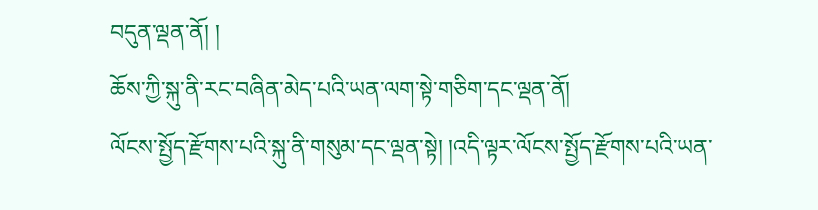བདུན་ལྡན་ནོ། །
ཆོས་ཀྱི་སྐུ་ནི་རང་བཞིན་མེད་པའི་ཡན་ལག་སྟེ་གཅིག་དང་ལྡན་ནོ།
ལོངས་སྤྱོད་རྫོགས་པའི་སྐུ་ནི་གསུམ་དང་ལྡན་སྟེ། །འདི་ལྟར་ལོངས་སྤྱོད་རྫོགས་པའི་ཡན་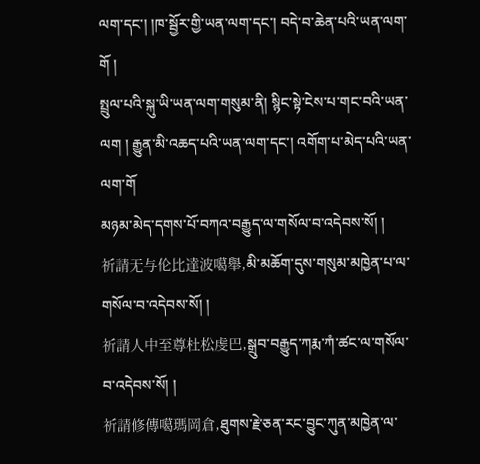ལག་དང་། །ཁ་སྦྱོར་གྱི་ཡན་ལག་དང་། བདེ་བ་ཆེན་པའི་ཡན་ལག་གོ །
སྤྲུལ་པའི་སྐུ་ཡི་ཡན་ལག་གསུམ་ནི། སྙིང་སྟེ་ངེས་པ་གང་བའི་ཡན་ལག ། རྒྱུན་མི་འཆད་པའི་ཡན་ལག་དང་། འགོག་པ་མེད་པའི་ཡན་ལག་གོ
མཉམ་མེད་དགས་པོ་བཀའ་བརྒྱུད་ལ་གསོལ་བ་འདེབས་སོ། །
祈請无与伦比達波噶舉,མི་མཆོག་དུས་གསུམ་མཁྱེན་པ་ལ་གསོལ་བ་འདེབས་སོ། །
祈請⼈中⾄尊杜松虔巴,སྒྲུབ་བརྒྱུད་ཀརྨ་ཀཾ་ཚང་ལ་གསོལ་བ་འདེབས་སོ། །
祈請修傳噶瑪岡倉,ཐུགས་རྗེ་ཅན་རང་བྱུང་ཀུན་མཁྱེན་ལ་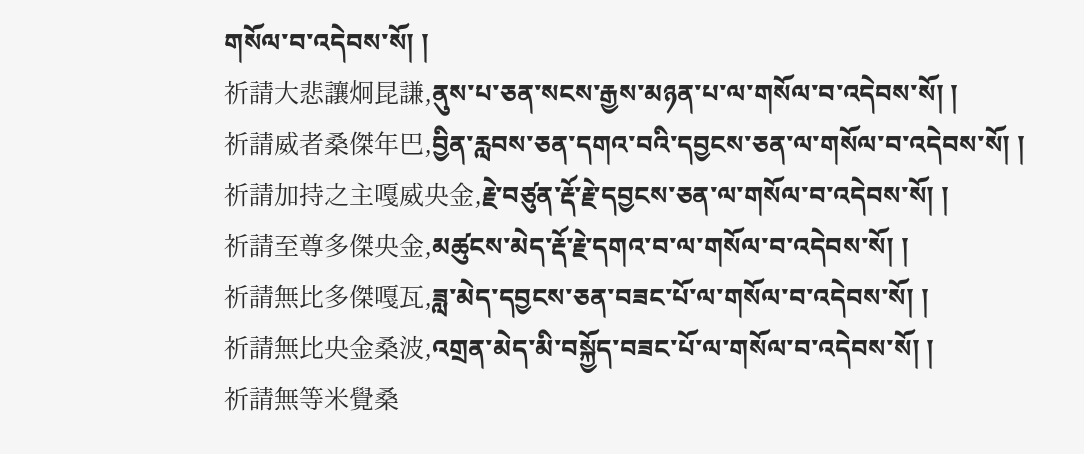གསོལ་བ་འདེབས་སོ། །
祈請⼤悲讓炯昆謙,ནུས་པ་ཅན་སངས་རྒྱས་མཉན་པ་ལ་གསོལ་བ་འདེབས་སོ། །
祈請威者桑傑年巴,བྱིན་རླབས་ཅན་དགའ་བའི་དབྱངས་ཅན་ལ་གསོལ་བ་འདེབས་སོ། །
祈請加持之主嘎威央⾦,རྗེ་བཙུན་རྡོ་རྗེ་དབྱངས་ཅན་ལ་གསོལ་བ་འདེབས་སོ། །
祈請⾄尊多傑央⾦,མཚུངས་མེད་རྡོ་རྗེ་དགའ་བ་ལ་གསོལ་བ་འདེབས་སོ། །
祈請無⽐多傑嘎⽡,ཟླ་མེད་དབྱངས་ཅན་བཟང་པོ་ལ་གསོལ་བ་འདེབས་སོ། །
祈請無⽐央⾦桑波,འགྲན་མེད་མི་བསྐྱོད་བཟང་པོ་ལ་གསོལ་བ་འདེབས་སོ། །
祈請無等⽶覺桑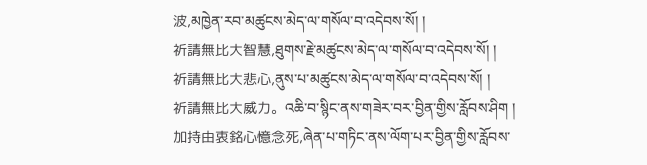波,མཁྱེན་རབ་མཚུངས་མེད་ལ་གསོལ་བ་འདེབས་སོ། །
祈請無⽐⼤智慧,ཐུགས་རྗེ་མཚུངས་མེད་ལ་གསོལ་བ་འདེབས་སོ། །
祈請無⽐⼤悲⼼,ནུས་པ་མཚུངས་མེད་ལ་གསོལ་བ་འདེབས་སོ། །
祈請無⽐⼤威⼒。འཆི་བ་སྙིང་ནས་གཟེར་བར་བྱིན་གྱིས་རློབས་ཤིག །
加持由衷銘⼼憶念死,ཞེན་པ་གཏིང་ནས་ལོག་པར་བྱིན་གྱིས་རློབས་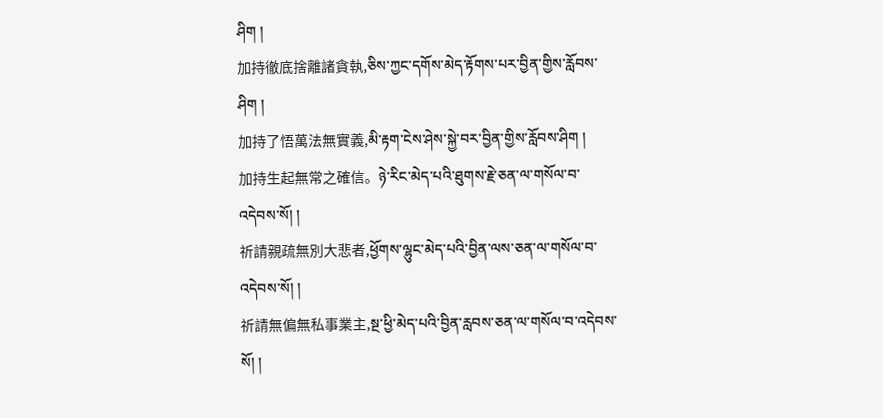ཤིག །
加持徹底捨離諸貪執,ཅིས་ཀྱང་དགོས་མེད་རྟོགས་པར་བྱིན་གྱིས་རློབས་ཤིག །
加持了悟萬法無實義,མི་རྟག་ངེས་ཤེས་སྐྱེ་བར་བྱིན་གྱིས་རློབས་ཤིག །
加持⽣起無常之確信。ཉེ་རིང་མེད་པའི་ཐུགས་རྗེ་ཅན་ལ་གསོལ་བ་འདེབས་སོ། །
祈請親疏無別⼤悲者,ཕྱོགས་ལྷུང་མེད་པའི་བྱིན་ལས་ཅན་ལ་གསོལ་བ་འདེབས་སོ། །
祈請無偏無私事業主,སྔ་ཕྱི་མེད་པའི་བྱིན་རླབས་ཅན་ལ་གསོལ་བ་འདེབས་སོ། །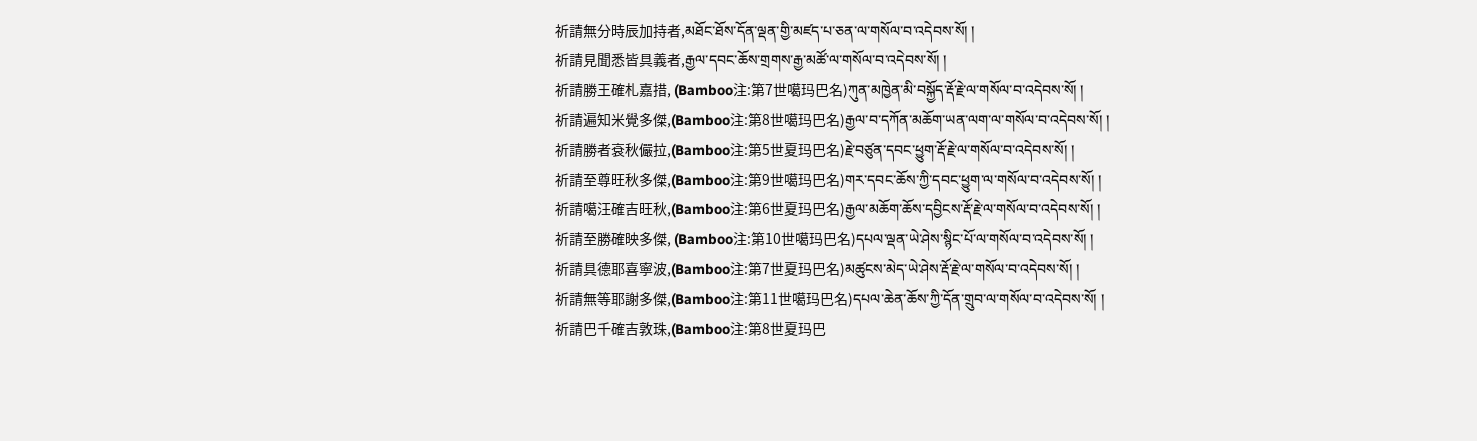祈請無分時⾠加持者,མཐོང་ཐོས་དོན་ལྡན་གྱི་མཛད་པ་ཅན་ལ་གསོལ་བ་འདེབས་སོ། །
祈請⾒聞悉皆具義者,རྒྱལ་དབང་ཆོས་གྲགས་རྒྱ་མཚོ་ལ་གསོལ་བ་འདེབས་སོ། །
祈請勝王確札嘉措, (Bamboo注:第7世噶玛巴名)ཀུན་མཁྱེན་མི་བསྐྱོད་རྡོ་རྗེ་ལ་གསོལ་བ་འདེབས་སོ། །
祈請遍知⽶覺多傑,(Bamboo注:第8世噶玛巴名)རྒྱལ་བ་དཀོན་མཆོག་ཡན་ལག་ལ་གསོལ་བ་འདེབས་སོ། །
祈請勝者袞秋儼拉,(Bamboo注:第5世夏玛巴名)རྗེ་བཙུན་དབང་ཕྱུག་རྡོ་རྗེ་ལ་གསོལ་བ་འདེབས་སོ། །
祈請⾄尊旺秋多傑,(Bamboo注:第9世噶玛巴名)གར་དབང་ཆོས་ཀྱི་དབང་ཕྱུག་ལ་གསོལ་བ་འདེབས་སོ། །
祈請噶汪確吉旺秋,(Bamboo注:第6世夏玛巴名)རྒྱལ་མཆོག་ཆོས་དབྱིངས་རྡོ་རྗེ་ལ་གསོལ་བ་འདེབས་སོ། །
祈請⾄勝確映多傑, (Bamboo注:第10世噶玛巴名)དཔལ་ལྡན་ཡེ་ཤེས་སྙིང་པོ་ལ་གསོལ་བ་འདེབས་སོ། །
祈請具德耶喜寧波,(Bamboo注:第7世夏玛巴名)མཚུངས་མེད་ཡེ་ཤེས་རྡོ་རྗེ་ལ་གསོལ་བ་འདེབས་སོ། །
祈請無等耶謝多傑,(Bamboo注:第11世噶玛巴名)དཔལ་ཆེན་ཆོས་ཀྱི་དོན་གྲུབ་ལ་གསོལ་བ་འདེབས་སོ། །
祈請巴千確吉敦珠,(Bamboo注:第8世夏玛巴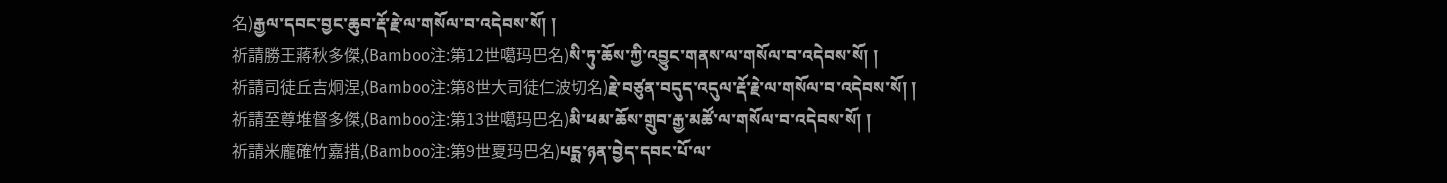名)རྒྱལ་དབང་བྱང་ཆུབ་རྡོ་རྗེ་ལ་གསོལ་བ་འདེབས་སོ། །
祈請勝王蔣秋多傑,(Bamboo注:第12世噶玛巴名)སི་ཏུ་ཆོས་ཀྱི་འབྱུང་གནས་ལ་གསོལ་བ་འདེབས་སོ། །
祈請司徒丘吉炯涅,(Bamboo注:第8世大司徒仁波切名)རྗེ་བཙུན་བདུད་འདུལ་རྡོ་རྗེ་ལ་གསོལ་བ་འདེབས་སོ། །
祈請⾄尊堆督多傑,(Bamboo注:第13世噶玛巴名)མི་ཕམ་ཆོས་གྲུབ་རྒྱ་མཚོ་ལ་གསོལ་བ་འདེབས་སོ། །
祈請⽶龐確⽵嘉措,(Bamboo注:第9世夏玛巴名)པངྨ་ཉན་བྱེད་དབང་པོ་ལ་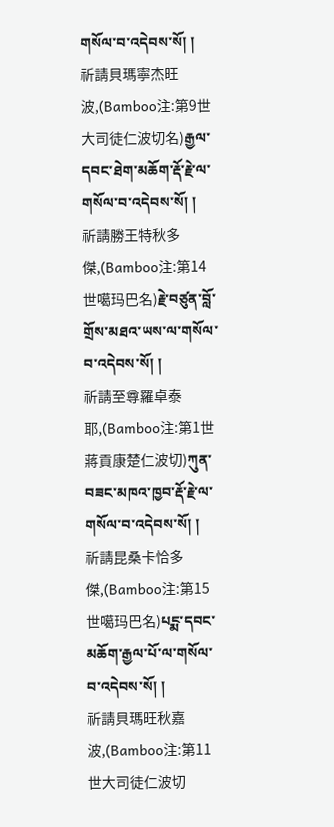གསོལ་བ་འདེབས་སོ། །
祈請⾙瑪寧杰旺波,(Bamboo注:第9世大司徒仁波切名)རྒྱལ་དབང་ཐེག་མཆོག་རྡོ་རྗེ་ལ་གསོལ་བ་འདེབས་སོ། །
祈請勝王特秋多傑,(Bamboo注:第14世噶玛巴名)རྗེ་བཙུན་བློ་གྲོས་མཐའ་ཡས་ལ་གསོལ་བ་འདེབས་སོ། །
祈請⾄尊羅卓泰耶,(Bamboo注:第1世蔣貢康楚仁波切)ཀུན་བཟང་མཁའ་ཁྱབ་རྡོ་རྗེ་ལ་གསོལ་བ་འདེབས་སོ། །
祈請昆桑卡恰多傑,(Bamboo注:第15世噶玛巴名)པངྨ་དབང་མཆོག་རྒྱལ་པོ་ལ་གསོལ་བ་འདེབས་སོ། །
祈請⾙瑪旺秋嘉波,(Bamboo注:第11世大司徒仁波切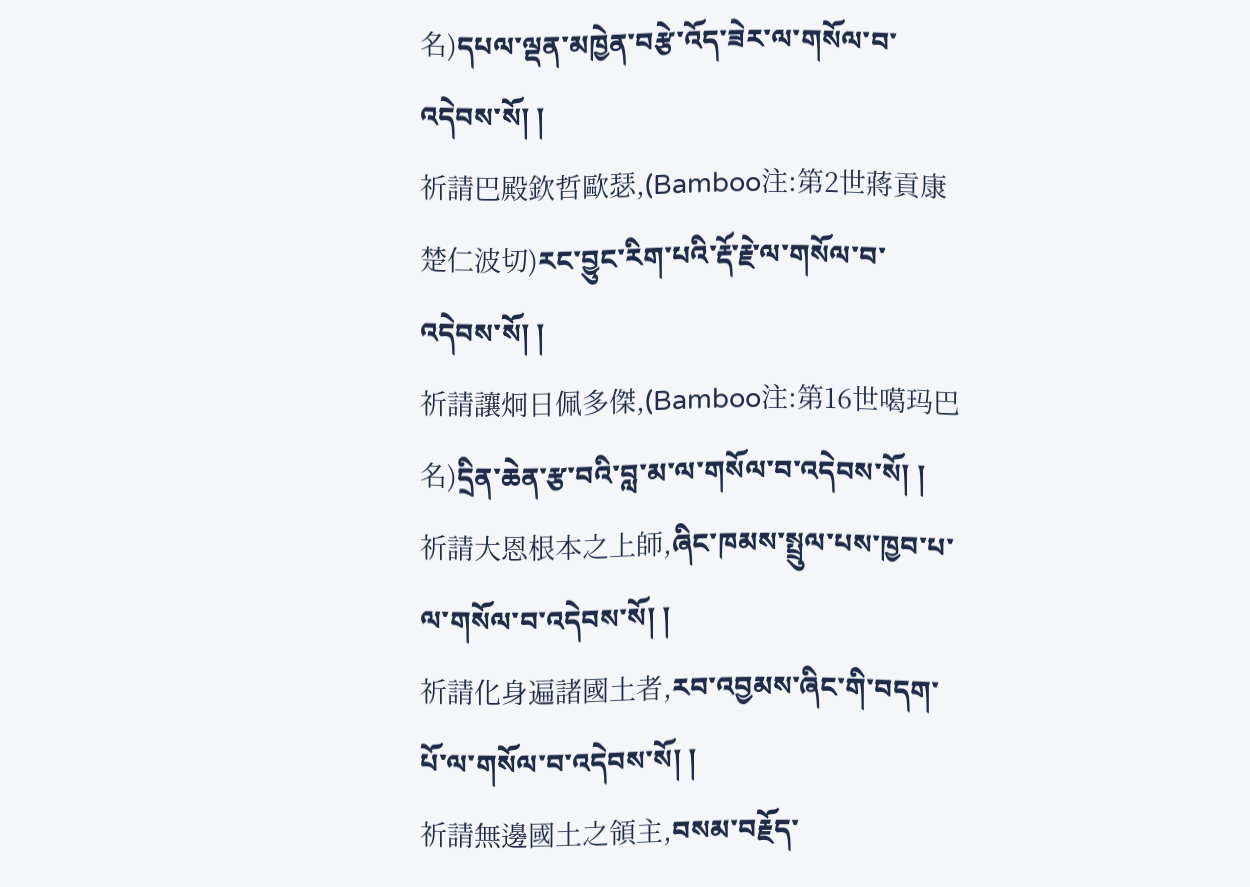名)དཔལ་ལྡན་མཁྱེན་བརྩེ་འོད་ཟེར་ལ་གསོལ་བ་འདེབས་སོ། །
祈請巴殿欽哲歐瑟,(Bamboo注:第2世蔣貢康楚仁波切)རང་བྱུང་རིག་པའི་རྡོ་རྗེ་ལ་གསོལ་བ་འདེབས་སོ། །
祈請讓炯⽇佩多傑,(Bamboo注:第16世噶玛巴名)དྲིན་ཆེན་རྩ་བའི་བླ་མ་ལ་གསོལ་བ་འདེབས་སོ། །
祈請⼤恩根本之上師,ཞིང་ཁམས་སྤྲུལ་པས་ཁྱབ་པ་ལ་གསོལ་བ་འདེབས་སོ། །
祈請化⾝遍諸國⼟者,རབ་འབྱམས་ཞིང་གི་བདག་པོ་ལ་གསོལ་བ་འདེབས་སོ། །
祈請無邊國⼟之領主,བསམ་བརྗོད་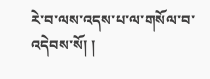རེ་བ་ལས་འདས་པ་ལ་གསོལ་བ་འདེབས་སོ། །